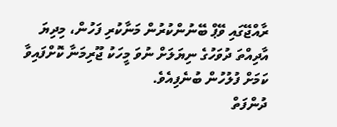ރާއްޖޭގައި ވޭޕް ބޭނުންކުރުން މަނާކުރި ފަހުން، މިދިޔަ އާދިއްތަ ދުވަހުގެ ނިޔަލަށް ނުވަ މީހަކު ޖޫރިމަނާ ކޮށްފައިވާ ކަމަށް ފުލުހުން ބުނެފިއެވެ.
ދުންފަތް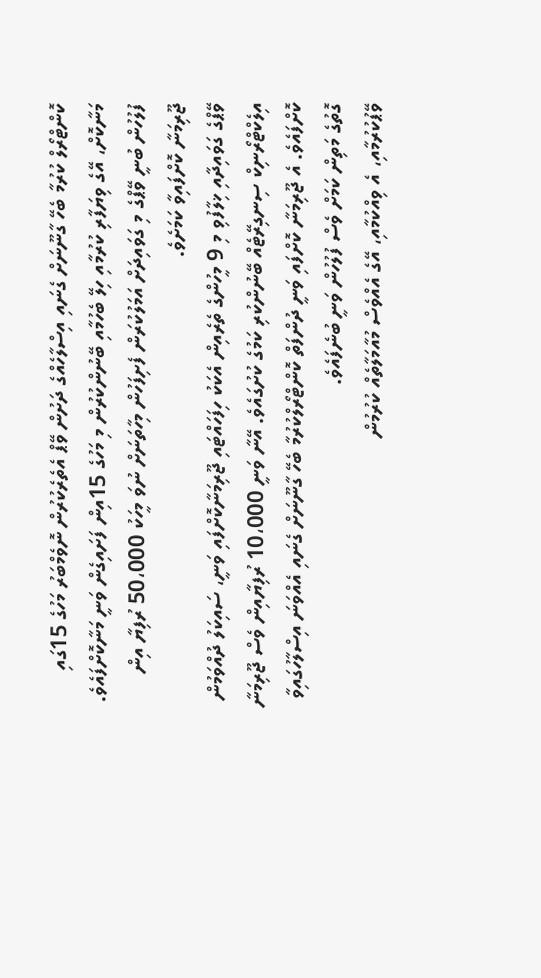ކޮންޓްރޯލް ކުރުމާ ބެހޭ ގާނޫނަށް ގެނައި އިސްލާހެއްގެ ދަށުން ވޭޕް އެތެރެކުރުން ނޮވެމްބަރު މަހުގެ 15ގައި މަނާކޮށް، އޭގެ ވިޔަފާރި ކުރުމާއި ހިލޭ ބެހުމާއި ބޭނުންކުރުން މި މަހުގެ 15އިން ފަށައިގެން ވަނީ މަނާކޮށްފައެވެ.
ފުލުހުން ބުނީ ވޭޕްގެ މި ގަވައިދަށް އަމަލުކުރަން ފެށިފަހުން މިހާތަނަށް ނުވަ މީހަކު 50،000 ރުފިޔާ އިން ޖޫރިމަނާ ކޮށްފައިވާ ކަމަށެވެ.
ވޭޕްގެ ގަވައިދާއި ޚިލާފުވި މި 9 މީހުންގެ ތެރެއިން އެކަކު ހިފަހައްޓައި ޖޫރިމަނާކޮށްފައި ވަނީ، ސައިކަލު ދުއްވަމުން އިލެކްޓްރޯނިކް ސިނގިރޭޓެއް ބޭނުންކުރި ކަމުގެ ކުށުގައެވެ. އޭނާ ވަނީ 10،000 ރުފިޔާއިން ވެސް ޖޫރިމަނާ ކޮށްފައެވެ. އެ ޖޫރިމަނާ ކޮށްފައި ވަނީ ދުންފަތް ކޮންޓްރޯލްކުރުމާ ބެހޭ ގާނޫނަށް ގެނައި އެއްވަނަ އިސްލާހުގައިވާ ގޮތުގެ މަތިން ކަމަށް ވެސް ފުލުހުން ވަނީ ބުނެފައެވެ.
ވޭޕުކުރުމާއި، އެ ވިއްކުމާއި، އޭގެ އެއްވެސް މުއާމަލާތެއް ކުރުމުން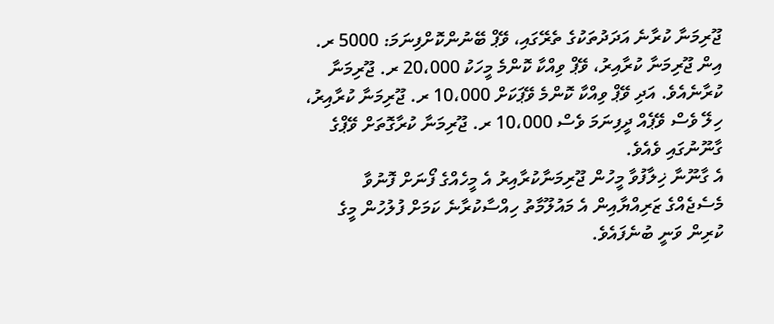ޖޫރިމަނާ ކުރާނެ އަދަދުތަކުގެ ތެރޭގައި، ވޭޕް ބޭނުންކޮށްފިނަމަ: 5000 ރ. އިން ޖޫރިމަނާ ކުރާއިރު، ވޭޕް ވިއްކާ ކޮންމެ މީހަކު 20،000 ރ. ޖޫރިމަނާ ކުރާނެއެވެ. އަދި ވޭޕް ވިއްކާ ކޮންމެ ވޭޕަކަށް 10،000 ރ. ޖޫރިމަނާ ކުރާއިރު، ހިލޭ ވެސް ވޭޕެއް ދީފިނަމަ ވެސް 10،000 ރ. ޖޫރިމަނާ ކުރާގޮތަށް ވޭޕްގެ ގާނޫނުގައި ވެއެވެ.
އެ ގާނޫނާ ޚިލާފުވާ މީހުން ޖޫރިމަނާކުރާއިރު އެ މީހެއްގެ ފޯނަށް ފޮނުވާ މެސެޖެއްގެ ޒަރިއްޔާއިން އެ މައުލޫމާތު ހިއްސާކުރާނެ ކަމަށް ފުލުހުން މީގެ ކުރިން ވަނީ ބުނެފައެވެ.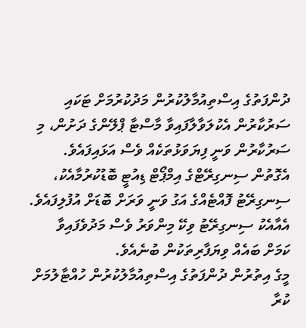ދުންފަތުގެ އިސްތިއުމާލުކުރުން މަދުކުރުމަށް ޓަކައި ސަރުކާރުން އެކުލަވާލާފައިވާ މާސްޓާ ޕްލޭންގެ ދަށުން، މި ސަރުކާރުން ވަނީ ފިޔަވަޅުތަކެއް ވެސް އަޅައިފައެވެ. އެގޮތުން ސިނގިރޭޓްގެ އިމްޕޯޓް ޑިއުޓީ ބޮޑުކުރުމާއެކު، ސިނގިރޭޓު ފޮއްޓެއްގެ އަގު ވަނީ ވަރަށް ބޮޑަށް އުފުލިފައެވެ. އެއާއެކު ސިނގިރޭޓު ވިކޭ މިންވަރު ވެސް މަދުވެފައިވާ ކަމަށް ބައެއް ވިޔަފާރިތަކުން ބުނެއެވެ.
މީގެ އިތުރުން ދުންފަތުގެ އިސްތިއުމާލުކުރުން ހުއްޓާލުމަށް ކުރާ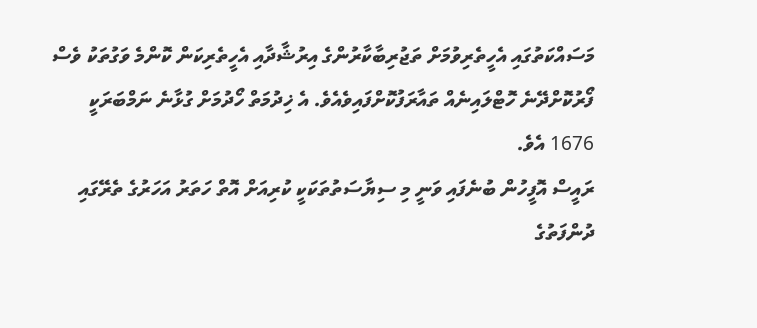މަސައްކަތުގައި އެހީތެރިވުމަށް ތަޖުރިބާކާރުންގެ އިރުޝާދާއި އެހީތެރިކަން ކޮންމެ ވަގުތަކު ވެސް ފޯރުކޮށްދޭނެ ހޮޓްލައިނެއް ތައާރަފުކޮށްފައިވެއެވެ. އެ ޚިދުމަތް ހޯދުމަށް ގުޅާނެ ނަމްބަރަކީ 1676 އެވެ.
ރައީސް އޮފީހުން ބުނެފައި ވަނީ މި ސިޔާސަތުތަކަކީ ކުރިއަށް އޮތް ހަތަރު އަހަރުގެ ތެރޭގައި ދުންފަތުގެ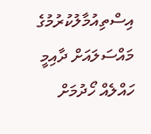އިސްތިއުމާލުކުރުމުގެ މައްސަލައަށް ދާއިމީ ހައްލެއް ހޯދުމަށް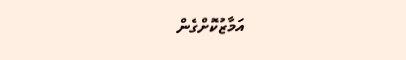އަމާޒުކޮށްގެން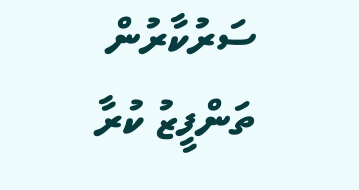ސަރުކާރުން ތަންފީޒު ކުރާ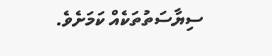ސިޔާސަތުތަކެއް ކަމަށެވެ.